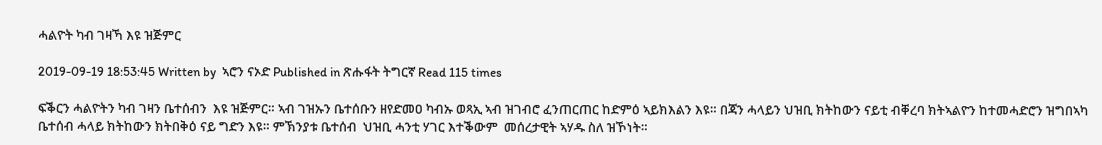ሓልዮት ካብ ገዛኻ እዩ ዝጅምር

2019-09-19 18:53:45 Written by  ኣሮን ናኦድ Published in ጽሑፋት ትግርኛ Read 115 times

ፍቕርን ሓልዮትን ካብ ገዛን ቤተሰብን  እዩ ዝጅምር። ኣብ ገዝኡን ቤተሰቡን ዘየድመዐ ካብኡ ወጻኢ ኣብ ዝገብሮ ፈንጠርጠር ከድምዕ ኣይክእልን እዩ። በጃን ሓላይን ህዝቢ ክትከውን ናይቲ ብቐረባ ክትኣልዮን ከተመሓድሮን ዝግበኣካ ቤተሰብ ሓላይ ክትከውን ክትበቅዕ ናይ ግድን እዩ። ምኽንያቱ ቤተሰብ  ህዝቢ ሓንቲ ሃገር እተቕውም  መሰረታዊት ኣሃዱ ስለ ዝኾነት።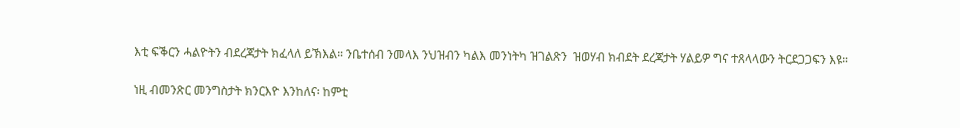እቲ ፍቕርን ሓልዮትን ብደረጃታት ክፈላለ ይኽእል። ንቤተሰብ ንመላእ ንህዝብን ካልእ መንነትካ ዝገልጽን  ዝወሃብ ክብደት ደረጃታት ሃልይዎ ግና ተጸላላውን ትርደጋጋፍን እዩ።

ነዚ ብመንጽር መንግስታት ክንርእዮ እንከለና፡ ከምቲ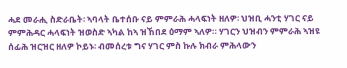ሓደ መራሒ ስድራቤት፡ ኣባላት ቤተሰቡ ናይ ምምራሕ ሓላፍነት ዘለዎ፡ ህዝቢ ሓንቲ ሃገር ናይ ምምሕዳር ሓላፍነት ዝወስድ ኣካል ከኣ ዝኸበደ ዕማም ኣለዎ። ሃገርን ህዝብን ምምራሕ ኣዝዩ ሰፊሕ ዝርዝር ዘለዎ ኮይኑ፡ ብመሰረቱ ግና ሃገር ምስ ኩሉ ክብራ ምሕላውን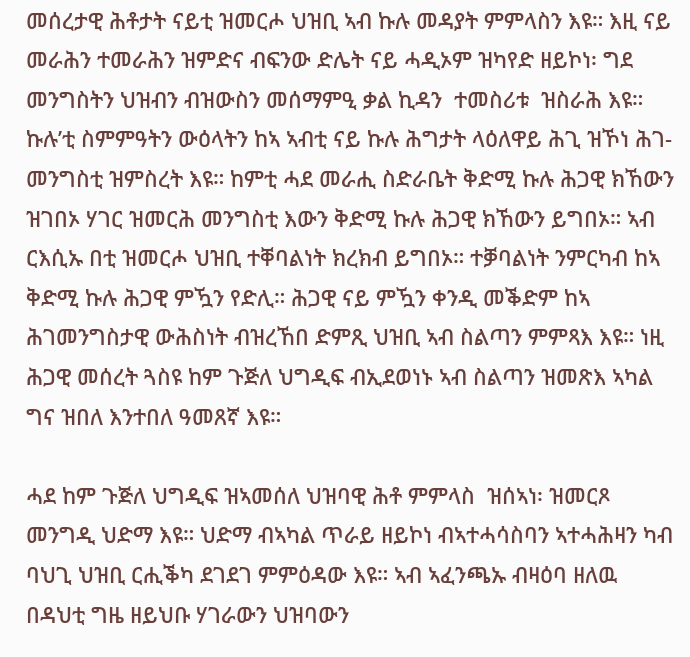መሰረታዊ ሕቶታት ናይቲ ዝመርሖ ህዝቢ ኣብ ኩሉ መዳያት ምምላስን እዩ። እዚ ናይ መራሕን ተመራሕን ዝምድና ብፍንው ድሌት ናይ ሓዲኦም ዝካየድ ዘይኮነ፡ ግደ መንግስትን ህዝብን ብዝውስን መሰማምዒ ቃል ኪዳን  ተመስሪቱ  ዝስራሕ እዩ። ኩሉ’ቲ ስምምዓትን ውዕላትን ከኣ ኣብቲ ናይ ኩሉ ሕግታት ላዕለዋይ ሕጊ ዝኾነ ሕገ-መንግስቲ ዝምስረት እዩ። ከምቲ ሓደ መራሒ ስድራቤት ቅድሚ ኩሉ ሕጋዊ ክኸውን ዝገበኦ ሃገር ዝመርሕ መንግስቲ እውን ቅድሚ ኩሉ ሕጋዊ ክኸውን ይግበኦ። ኣብ ርእሲኡ በቲ ዝመርሖ ህዝቢ ተቐባልነት ክረክብ ይግበኦ። ተቓባልነት ንምርካብ ከኣ ቅድሚ ኩሉ ሕጋዊ ምዃን የድሊ። ሕጋዊ ናይ ምዃን ቀንዲ መቕድም ከኣ ሕገመንግስታዊ ውሕስነት ብዝረኸበ ድምጺ ህዝቢ ኣብ ስልጣን ምምጻእ እዩ። ነዚ ሕጋዊ መሰረት ጓስዩ ከም ጉጅለ ህግዲፍ ብኢደወነኑ ኣብ ስልጣን ዝመጽእ ኣካል ግና ዝበለ እንተበለ ዓመጸኛ እዩ።

ሓደ ከም ጉጅለ ህግዲፍ ዝኣመሰለ ህዝባዊ ሕቶ ምምላስ  ዝሰኣነ፡ ዝመርጾ መንግዲ ህድማ እዩ። ህድማ ብኣካል ጥራይ ዘይኮነ ብኣተሓሳስባን ኣተሓሕዛን ካብ ባህጊ ህዝቢ ርሒቕካ ደገደገ ምምዕዳው እዩ። ኣብ ኣፈንጫኡ ብዛዕባ ዘለዉ በዳህቲ ግዜ ዘይህቡ ሃገራውን ህዝባውን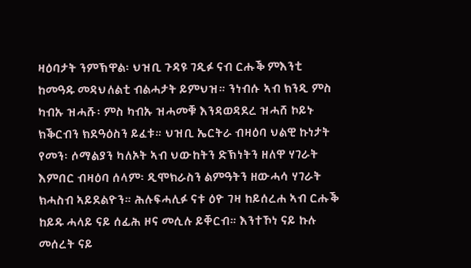ዛዕባታት ንምኽዋል፡ ህዝቢ ጉዳዩ ገዲፉ ናብ ርሑቕ ምእንቲ ከመዓዱ መዳህለልቲ ብልሓታት ይምህዝ። ንነብሱ ኣብ ክንዲ ምስ ካብኡ ዝሓሹ፡ ምስ ካብኡ ዝሓመቑ እንዳወዳደረ ዝሓሸ ኮይኑ ክቕርብን ክደዓዕስን ይፈቱ። ህዝቢ ኤርትራ ብዛዕባ ህልዊ ኩነታት የመን፡ ሶማልያን ካለኦት ኣብ ህውከትን ድኽነትን ዘለዋ ሃገራት እምበር ብዛዕባ ሰላም፡ ዲሞክራስን ልምዓትን ዘውሓሳ ሃገራት ክሓስብ ኣይደልዮን። ሕሉፍሓሊፉ ናቱ ዕዮ ገዛ ከይሰረሐ ኣብ ርሑቕ ከይዱ ሓላይ ናይ ሰፊሕ ዞና መሲሉ ይቐርብ። እንተኾነ ናይ ኩሉ መሰረት ናይ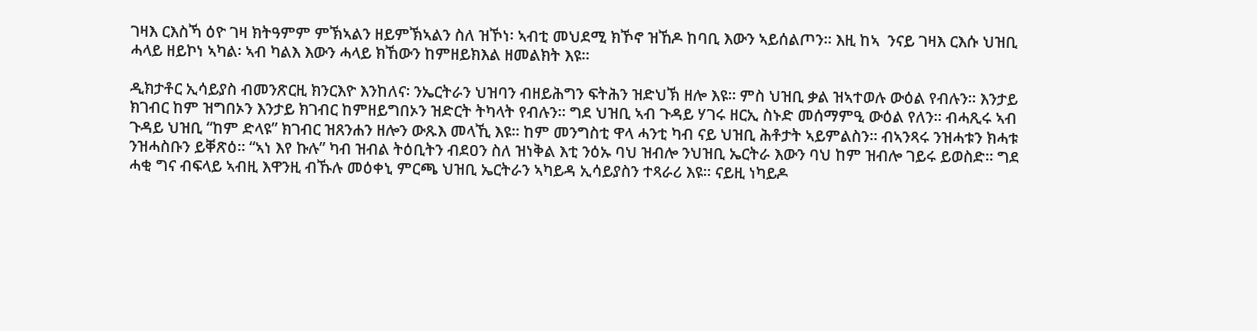ገዛእ ርእስኻ ዕዮ ገዛ ክትዓምም ምኽኣልን ዘይምኽኣልን ስለ ዝኾነ፡ ኣብቲ መህደሚ ክኾኖ ዝኸዶ ከባቢ እውን ኣይሰልጦን። እዚ ከኣ  ንናይ ገዛእ ርእሱ ህዝቢ ሓላይ ዘይኮነ ኣካል፡ ኣብ ካልእ እውን ሓላይ ክኸውን ከምዘይክእል ዘመልክት እዩ።

ዲክታቶር ኢሳይያስ ብመንጽርዚ ክንርእዮ እንከለና፡ ንኤርትራን ህዝባን ብዘይሕግን ፍትሕን ዝድህኽ ዘሎ እዩ። ምስ ህዝቢ ቃል ዝኣተወሉ ውዕል የብሉን። እንታይ ክገብር ከም ዝግበኦን እንታይ ክገብር ከምዘይግበኦን ዝድርት ትካላት የብሉን። ግደ ህዝቢ ኣብ ጉዳይ ሃገሩ ዘርኢ ስኑድ መሰማምዒ ውዕል የለን። ብሓጺሩ ኣብ ጉዳይ ህዝቢ “ከም ድላዩ” ክገብር ዝጸንሐን ዘሎን ውጹእ መላኺ እዩ። ከም መንግስቲ ዋላ ሓንቲ ካብ ናይ ህዝቢ ሕቶታት ኣይምልስን። ብኣንጻሩ ንዝሓቱን ክሓቱ ንዝሓስቡን ይቐጽዕ። “ኣነ እየ ኩሉ” ካብ ዝብል ትዕቢትን ብደዐን ስለ ዝነቅል እቲ ንዕኡ ባህ ዝብሎ ንህዝቢ ኤርትራ እውን ባህ ከም ዝብሎ ገይሩ ይወስድ። ግደ ሓቂ ግና ብፍላይ ኣብዚ እዋንዚ ብኹሉ መዕቀኒ ምርጫ ህዝቢ ኤርትራን ኣካይዳ ኢሳይያስን ተጻራሪ እዩ። ናይዚ ነካይዶ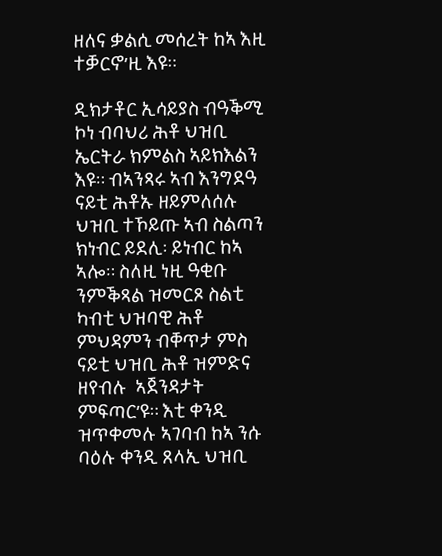ዘለና ቃልሲ መሰረት ከኣ እዚ ተቓርኖ’ዚ እዩ።

ዲክታቶር ኢሳይያስ ብዓቕሚ ኮነ ብባህሪ ሕቶ ህዝቢ ኤርትራ ክምልስ ኣይክእልን እዩ። ብኣንጻሩ ኣብ እንግደዓ ናይቲ ሕቶኡ ዘይምለሰሉ ህዝቢ ተኾይጡ ኣብ ስልጣን ክነብር ይደሊ፡ ይነብር ከኣ ኣሎ። ስለዚ ነዚ ዓቂቡ ንምቕጻል ዝመርጾ ስልቲ ካብቲ ህዝባዊ ሕቶ ምህዳምን ብቐጥታ ምስ ናይቲ ህዝቢ ሕቶ ዝምድና ዘየብሉ  ኣጀንዳታት ምፍጣር’ዩ። እቲ ቀንዲ ዝጥቀመሉ ኣገባብ ከኣ ንሱ ባዕሉ ቀንዲ ጸላኢ ህዝቢ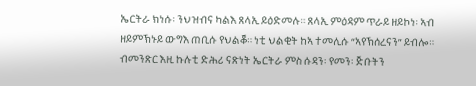ኤርትራ ክነሱ፡ ንህዝብና ካልእ ጸላኢ ይዕድመሉ። ጸላኢ ምዕዳም ጥራይ ዘይኮነ፡ ኣብ ዘይምኽኑይ ውግእ ጠቢሱ የህልቖ። ነቲ ህልቂት ከኣ ተመሊሱ “ኣየኽሰረናን” ይብሎ። ብመንጽር እዚ ኩሉቲ ድሕሪ ናጽነት ኤርትራ ምስ ሱዳን፡ የመን፡ ጅቡትን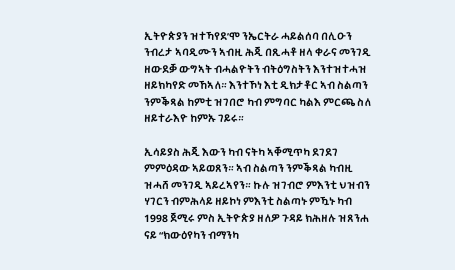ኢትዮጵያን ዝተኻየደ’ሞ ንኤርትራ ሓይልሰባ በሊዑን ንብረታ ኣባዲሙን ኣብዚ ሕጂ በጺሓቶ ዘላ ቀራና መንገዲ ዘውደቓ ውግኣት ብሓልዮትን ብትዕግስትን እንተዝተሓዝ ዘይክካየድ መኸኣለ። እንተኾነ እቲ ዲክታቶር ኣብ ስልጣን ንምቕጻል ከምቲ ዝገበሮ ካብ ምግባር ካልእ ምርጫ ስለ ዘይተራእዮ ከምኡ ገይሩ።

ኢሳይያስ ሕጂ እውን ካብ ናትካ ኣቐሚጥካ ደገደገ ምምዕዳው ኣይወጸን። ኣብ ስልጣን ንምቕጻል ካብዚ ዝሓሸ መንገዲ ኣይረኣየን። ኩሉ ዝገብሮ ምእንቲ ህዝብን ሃገርን ብምሕላይ ዘይኮነ ምእንቲ ስልጣኑ ምዃኑ ካብ 1998 ጀሚሩ ምስ ኢትዮጵያ ዘለዎ ጉዳይ ክሕዘሉ ዝጸንሐ ናይ “ክውዕየካን ብማንካ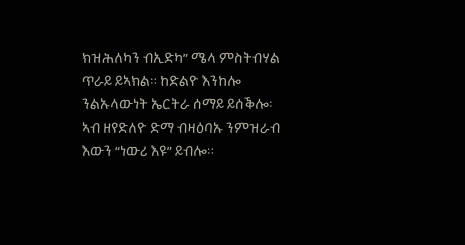ክዝሕለካን ብኢድካ” ሜላ ምስትብሃል ጥራይ ይኣክል። ከድልዮ እንከሎ ንልኡላውነት ኤርትራ ሰማይ ይሰቕሎ፡ ኣብ ዘየድለዮ ድማ ብዛዕባኡ ንምዝራብ እውን “ነውሪ እዩ” ይብሎ።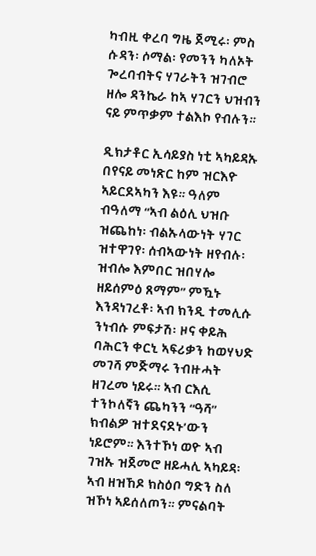ካብዚ ቀረባ ግዜ ጀሚሩ፡ ምስ ሱዳን፡ ሶማል፡ የመንን ካለኦት ጐረባብትና ሃገራትን ዝገብሮ ዘሎ ዳንኬራ ከኣ ሃገርን ህዝብን ናይ ምጥቃም ተልእኮ የብሉን።

ዲክታቶር ኢሳይያስ ነቲ ኣካይዳኡ በየናይ መነጽር ከም ዝርእዮ ኣይርደኣካን እዩ። ዓለም ብዓለማ “ኣብ ልዕሊ ህዝቡ ዝጨከነ፡ ብልኡላውነት ሃገር ዝተዋገየ፡ ሰብኣውነት ዘየብሉ፡ ዝብሎ እምበር ዝበሃሎ ዘይሰምዕ ጸማም” ምዃኑ እንዳነገረቶ፡ ኣብ ክንዲ ተመሊሱ ንነብሱ ምፍታሽ፡ ዞና ቀይሕ ባሕርን ቀርኒ ኣፍሪቃን ከወሃህድ መገሻ ምጅማሩ ንብዙሓት ዘገረመ ነይሩ። ኣብ ርእሲ ተንኮለኛን ጨካንን “ዓሻ” ክብልዎ ዝተደናደኑ’ውን ነይሮም። እንተኾነ ወዮ ኣብ ገዝኡ ዝጀመሮ ዘይሓሊ ኣካይዳ፡ ኣብ ዘዝኸዶ ክስዕቦ ግድን ስለ ዝኾነ ኣይሰለጦን። ምናልባት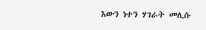እውን ነተን ሃገራት መሊሱ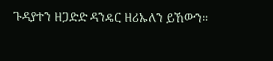ጉዳያተን ዘጋድድ ዳንዴር ዘሪኡለን ይኸውን።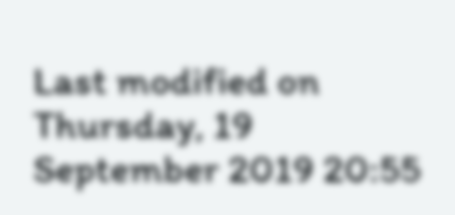Last modified on Thursday, 19 September 2019 20:55